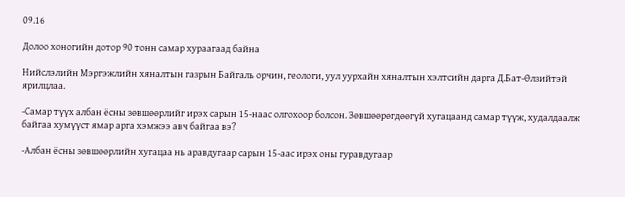09.16

Долоо хоногийн дотор 90 тонн самар хураагаад байна

Нийслэлийн Мэргэжлийн хяналтын газрын Байгаль орчин, геологи, уул уурхайн хяналтын хэлтсийн дарга Д.Бат-Өлзийтэй ярилцлаа.

-Самар түүх албан ёсны зөвшөөрлийг ирэх сарын 15-наас олгохоор болсон. Зөвшөөрөгдөөгүй хугацаанд самар түүж, худалдаалж байгаа хумүүст ямар арга хэмжээ авч байгаа вэ?

-Албан ёсны зөвшөөрлийн хугацаа нь аравдугаар сарын 15-аас ирэх оны гуравдугаар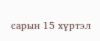сарын 15 хүртэл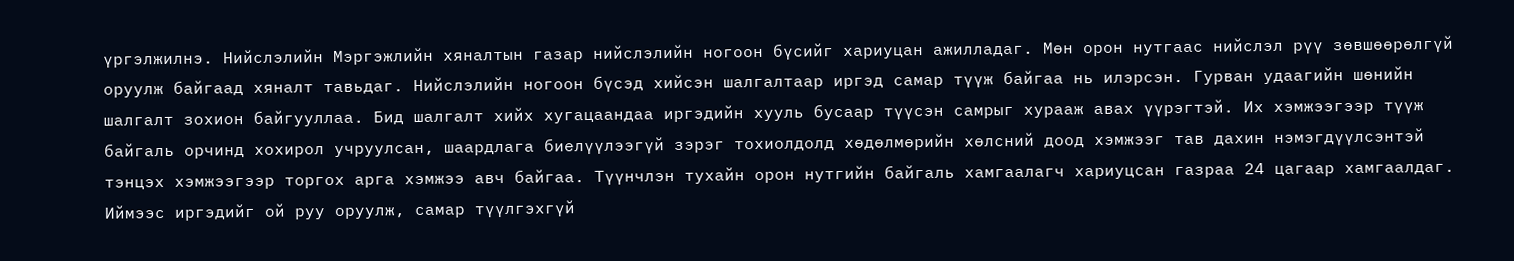үргэлжилнэ. Нийслэлийн Мэргэжлийн хяналтын газар нийслэлийн ногоон бүсийг хариуцан ажилладаг. Мөн орон нутгаас нийслэл рүү зөвшөөрөлгүй оруулж байгаад хяналт тавьдаг. Нийслэлийн ногоон бүсэд хийсэн шалгалтаар иргэд самар түүж байгаа нь илэрсэн. Гурван удаагийн шөнийн шалгалт зохион байгууллаа. Бид шалгалт хийх хугацаандаа иргэдийн хууль бусаар түүсэн самрыг хурааж авах үүрэгтэй. Их хэмжээгээр түүж байгаль орчинд хохирол учруулсан, шаардлага биелүүлээгүй зэрэг тохиолдолд хөдөлмөрийн хөлсний доод хэмжээг тав дахин нэмэгдүүлсэнтэй тэнцэх хэмжээгээр торгох арга хэмжээ авч байгаа. Түүнчлэн тухайн орон нутгийн байгаль хамгаалагч хариуцсан газраа 24 цагаар хамгаалдаг. Иймээс иргэдийг ой руу оруулж, самар түүлгэхгүй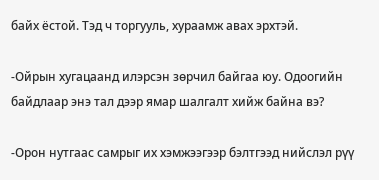байх ёстой. Тэд ч торгууль, хураамж авах эрхтэй.

-Ойрын хугацаанд илэрсэн зөрчил байгаа юу. Одоогийн байдлаар энэ тал дээр ямар шалгалт хийж байна вэ?

-Орон нутгаас самрыг их хэмжээгээр бэлтгээд нийслэл рүү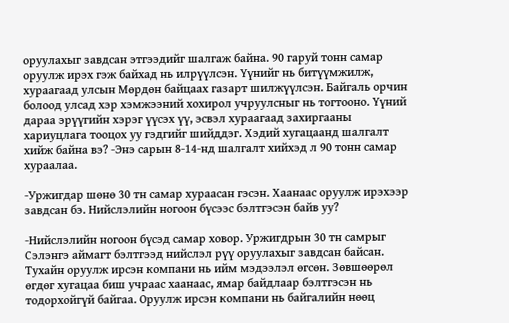оруулахыг завдсан этгээдийг шалгаж байна. 90 гаруй тонн самар оруулж ирэх гэж байхад нь илрүүлсэн. Үүнийг нь битүүмжилж, хураагаад улсын Мөрдөн байцаах газарт шилжүүлсэн. Байгаль орчин болоод улсад хэр хэмжээний хохирол учруулсныг нь тогтооно. Үүний дараа эрүүгийн хэрэг үүсэх үү, эсвэл хураагаад захиргааны хариуцлага тооцох уу гэдгийг шийддэг. Хэдий хугацаанд шалгалт хийж байна вэ? -Энэ сарын 8-14-нд шалгалт хийхэд л 90 тонн самар хураалаа.

-Уржигдар шөнө 30 тн самар хураасан гэсэн. Хаанаас оруулж ирэхээр завдсан бэ. Нийслэлийн ногоон бүсээс бэлтгэсэн байв уу?

-Нийслэлийн ногоон бүсэд самар ховор. Уржигдрын 30 тн самрыг Сэлэнгэ аймагт бэлтгээд нийслэл рүү оруулахыг завдсан байсан. Тухайн оруулж ирсэн компани нь ийм мэдээлэл өгсөн. Зөвшөөрөл өгдөг хугацаа биш учраас хаанаас, ямар байдлаар бэлтгэсэн нь тодорхойгүй байгаа. Оруулж ирсэн компани нь байгалийн нөөц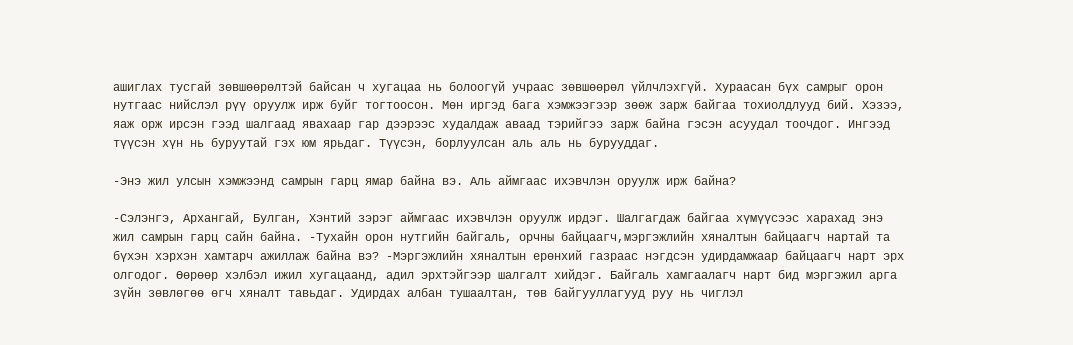ашиглах тусгай зөвшөөрөлтэй байсан ч хугацаа нь болоогүй учраас зөвшөөрөл үйлчлэхгүй. Хураасан бүх самрыг орон нутгаас нийслэл рүү оруулж ирж буйг тогтоосон. Мөн иргэд бага хэмжээгээр зөөж зарж байгаа тохиолдлууд бий. Хэзээ, яаж орж ирсэн гээд шалгаад явахаар гар дээрээс худалдаж аваад тэрийгээ зарж байна гэсэн асуудал тоочдог. Ингээд түүсэн хүн нь буруутай гэх юм ярьдаг. Түүсэн, борлуулсан аль аль нь бурууддаг.

-Энэ жил улсын хэмжээнд самрын гарц ямар байна вэ. Аль аймгаас ихэвчлэн оруулж ирж байна?

-Сэлэнгэ, Архангай, Булган, Хэнтий зэрэг аймгаас ихэвчлэн оруулж ирдэг. Шалгагдаж байгаа хүмүүсээс харахад энэ жил самрын гарц сайн байна. -Тухайн орон нутгийн байгаль, орчны байцаагч,мэргэжлийн хяналтын байцаагч нартай та бүхэн хэрхэн хамтарч ажиллаж байна вэ? -Мэргэжлийн хяналтын ерөнхий газраас нэгдсэн удирдамжаар байцаагч нарт эрх олгодог. Өөрөөр хэлбэл ижил хугацаанд, адил эрхтэйгээр шалгалт хийдэг. Байгаль хамгаалагч нарт бид мэргэжил арга зүйн зөвлөгөө өгч хяналт тавьдаг. Удирдах албан тушаалтан, төв байгууллагууд руу нь чиглэл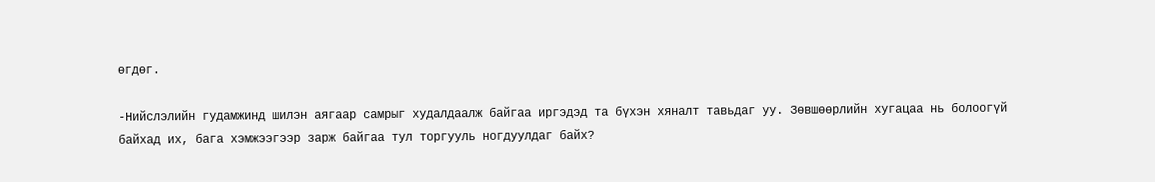өгдөг.

-Нийслэлийн гудамжинд шилэн аягаар самрыг худалдаалж байгаа иргэдэд та бүхэн хяналт тавьдаг уу. Зөвшөөрлийн хугацаа нь болоогүй байхад их, бага хэмжээгээр зарж байгаа тул торгууль ногдуулдаг байх?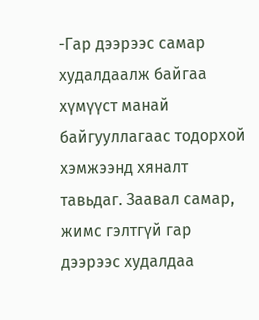-Гар дээрээс самар худалдаалж байгаа хүмүүст манай байгууллагаас тодорхой хэмжээнд хяналт тавьдаг. Заавал самар, жимс гэлтгүй гар дээрээс худалдаа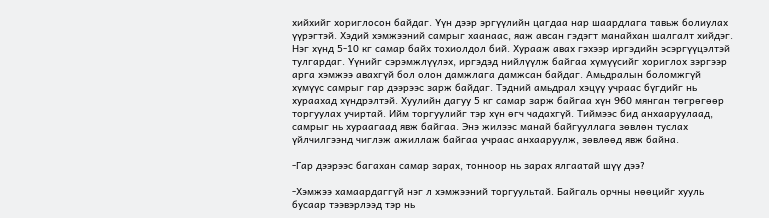хийхийг хориглосон байдаг. Үүн дээр эргүүлийн цагдаа нар шаардлага тавьж болиулах үүрэгтэй. Хэдий хэмжээний самрыг хаанаас, яаж авсан гэдэгт манайхан шалгалт хийдэг. Нэг хүнд 5-10 кг самар байх тохиолдол бий. Хурааж авах гэхээр иргэдийн эсэргүүцэлтэй тулгардаг. Үүнийг сэрэмжлүүлэх, иргэдэд нийлүүлж байгаа хүмүүсийг хориглох зэргээр арга хэмжээ авахгүй бол олон дамжлага дамжсан байдаг. Амьдралын боломжгүй хүмүүс самрыг гар дээрээс зарж байдаг. Тэдний амьдрал хэцүү учраас бүгдийг нь хураахад хүндрэлтэй. Хуулийн дагуу 5 кг самар зарж байгаа хүн 960 мянган төгрөгөөр торгуулах учиртай. Ийм торгуулийг тэр хүн өгч чадахгүй. Тиймээс бид анхааруулаад, самрыг нь хураагаад явж байгаа. Энэ жилээс манай байгууллага зөвлөн туслах үйлчилгээнд чиглэж ажиллаж байгаа учраас анхааруулж, зөвлөөд явж байна.

-Гар дээрээс багахан самар зарах, тонноор нь зарах ялгаатай шүү дээ?

-Хэмжээ хамаардаггүй нэг л хэмжээний торгуультай. Байгаль орчны нөөцийг хууль бусаар тээвэрлээд тэр нь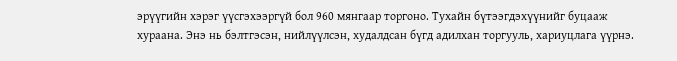эрүүгийн хэрэг үүсгэхээргүй бол 960 мянгаар торгоно. Тухайн бүтээгдэхүүнийг буцааж хураана. Энэ нь бэлтгэсэн, нийлүүлсэн, худалдсан бүгд адилхан торгууль, хариуцлага үүрнэ.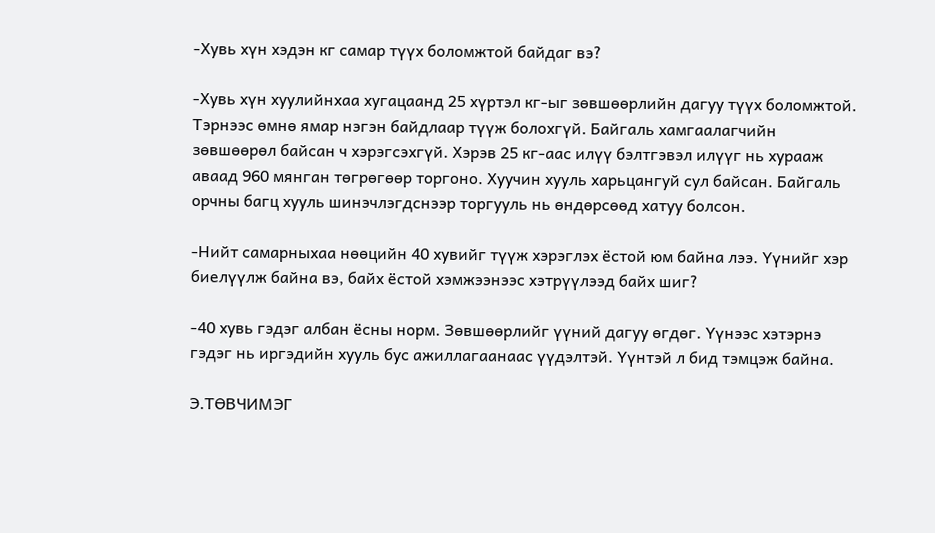-Хувь хүн хэдэн кг самар түүх боломжтой байдаг вэ?

-Хувь хүн хуулийнхаа хугацаанд 25 хүртэл кг-ыг зөвшөөрлийн дагуу түүх боломжтой. Тэрнээс өмнө ямар нэгэн байдлаар түүж болохгүй. Байгаль хамгаалагчийн зөвшөөрөл байсан ч хэрэгсэхгүй. Хэрэв 25 кг-аас илүү бэлтгэвэл илүүг нь хурааж аваад 960 мянган төгрөгөөр торгоно. Хуучин хууль харьцангуй сул байсан. Байгаль орчны багц хууль шинэчлэгдснээр торгууль нь өндөрсөөд хатуу болсон.

-Нийт самарныхаа нөөцийн 40 хувийг түүж хэрэглэх ёстой юм байна лээ. Үүнийг хэр биелүүлж байна вэ, байх ёстой хэмжээнээс хэтрүүлээд байх шиг?

-40 хувь гэдэг албан ёсны норм. Зөвшөөрлийг үүний дагуу өгдөг. Үүнээс хэтэрнэ гэдэг нь иргэдийн хууль бус ажиллагаанаас үүдэлтэй. Үүнтэй л бид тэмцэж байна.

Э.ТӨВЧИМЭГ